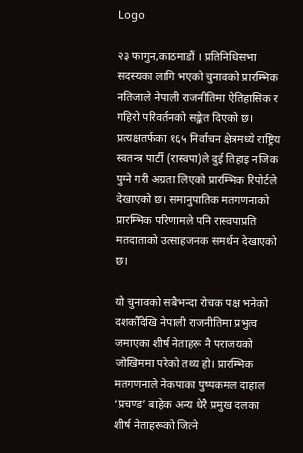Logo

२३ फागुन,काठमाडौं । प्रतिनिधिसभा सदस्यका लागि भएको चुनावको प्रारम्भिक नतिजाले नेपाली राजनीतिमा ऐतिहासिक र गहिरो परिवर्तनको सङ्केत दिएको छ। प्रत्यक्षतर्फका १६५ निर्वाचन क्षेत्रमध्ये राष्ट्रिय स्वतन्त्र पार्टी (रास्वपा)ले दुई तिहाइ नजिक पुग्ने गरी अग्रता लिएको प्रारम्भिक रिपोर्टले देखाएको छ। समानुपातिक मतगणनाको प्रारम्भिक परिणामले पनि रास्वपाप्रति मतदाताको उत्साहजनक समर्थन देखाएको छ।

यो चुनावको सबैभन्दा रोचक पक्ष भनेको दशकौँदेखि नेपाली राजनीतिमा प्रभुत्व जमाएका शीर्ष नेताहरू नै पराजयको जोखिममा परेको तथ्य हो। प्रारम्भिक मतगणनाले नेकपाका पुष्पकमल दाहाल ‘प्रचण्ड’ बाहेक अन्य धेरै प्रमुख दलका शीर्ष नेताहरूको जित्ने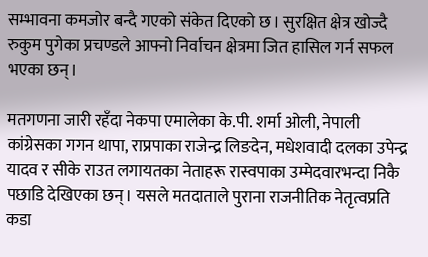सम्भावना कमजोर बन्दै गएको संकेत दिएको छ। सुरक्षित क्षेत्र खोज्दै रुकुम पुगेका प्रचण्डले आफ्नो निर्वाचन क्षेत्रमा जित हासिल गर्न सफल भएका छन्।

मतगणना जारी रहँदा नेकपा एमालेका के.पी. शर्मा ओली, नेपाली कांग्रेसका गगन थापा, राप्रपाका राजेन्द्र लिङदेन, मधेशवादी दलका उपेन्द्र यादव र सीके राउत लगायतका नेताहरू रास्वपाका उम्मेदवारभन्दा निकै पछाडि देखिएका छन्। यसले मतदाताले पुराना राजनीतिक नेतृत्वप्रति कडा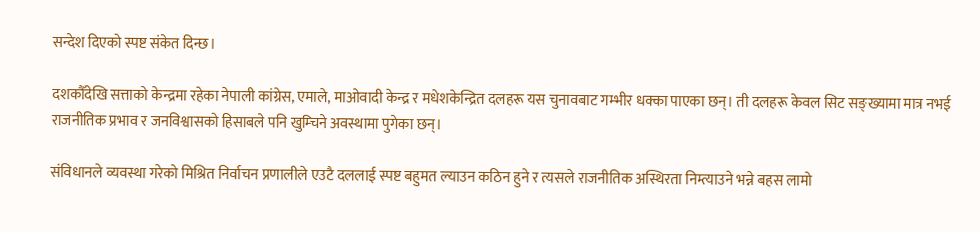सन्देश दिएको स्पष्ट संकेत दिन्छ।

दशकौँदेखि सत्ताको केन्द्रमा रहेका नेपाली कांग्रेस, एमाले, माओवादी केन्द्र र मधेशकेन्द्रित दलहरू यस चुनावबाट गम्भीर धक्का पाएका छन्। ती दलहरू केवल सिट सङ्ख्यामा मात्र नभई राजनीतिक प्रभाव र जनविश्वासको हिसाबले पनि खुम्चिने अवस्थामा पुगेका छन्।

संविधानले व्यवस्था गरेको मिश्रित निर्वाचन प्रणालीले एउटै दललाई स्पष्ट बहुमत ल्याउन कठिन हुने र त्यसले राजनीतिक अस्थिरता निम्त्याउने भन्ने बहस लामो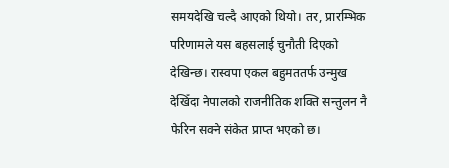समयदेखि चल्दै आएको थियो। तर, प्रारम्भिक परिणामले यस बहसलाई चुनौती दिएको देखिन्छ। रास्वपा एकल बहुमततर्फ उन्मुख देखिँदा नेपालको राजनीतिक शक्ति सन्तुलन नै फेरिन सक्ने संकेत प्राप्त भएको छ।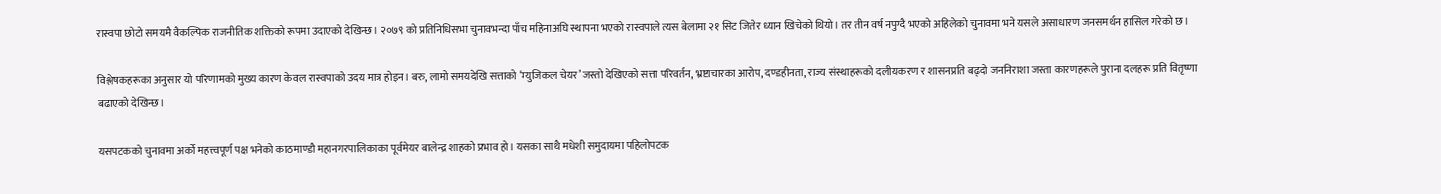रास्वपा छोटो समयमै वैकल्पिक राजनीतिक शक्तिको रूपमा उदाएको देखिन्छ। २०७९ को प्रतिनिधिसभा चुनावभन्दा पाँच महिनाअघि स्थापना भएको रास्वपाले त्यस बेलामा २१ सिट जितेर ध्यान खिचेको थियो। तर तीन वर्ष नपुग्दै भएको अहिलेको चुनावमा भने यसले असाधारण जनसमर्थन हासिल गरेको छ।

विश्लेषकहरूका अनुसार यो परिणामको मुख्य कारण केवल रास्वपाको उदय मात्र होइन। बरु, लामो समयदेखि सत्ताको ‘म्युजिकल चेयर’ जस्तो देखिएको सत्ता परिवर्तन, भ्रष्टाचारका आरोप, दण्डहीनता, राज्य संस्थाहरूको दलीयकरण र शासनप्रति बढ्दो जननिराशा जस्ता कारणहरूले पुराना दलहरू प्रति वितृष्णा बढाएको देखिन्छ।

यसपटकको चुनावमा अर्को महत्त्वपूर्ण पक्ष भनेको काठमाण्डौ महानगरपालिकाका पूर्वमेयर बालेन्द्र शाहको प्रभाव हो। यसका साथै मधेशी समुदायमा पहिलोपटक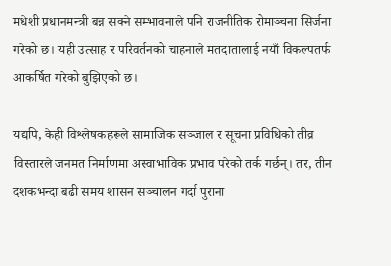मधेशी प्रधानमन्त्री बन्न सक्ने सम्भावनाले पनि राजनीतिक रोमाञ्चना सिर्जना गरेको छ। यही उत्साह र परिवर्तनको चाहनाले मतदातालाई नयाँ विकल्पतर्फ आकर्षित गरेको बुझिएको छ।

यद्यपि, केही विश्लेषकहरूले सामाजिक सञ्जाल र सूचना प्रविधिको तीव्र विस्तारले जनमत निर्माणमा अस्वाभाविक प्रभाव परेको तर्क गर्छन्। तर, तीन दशकभन्दा बढी समय शासन सञ्चालन गर्दा पुराना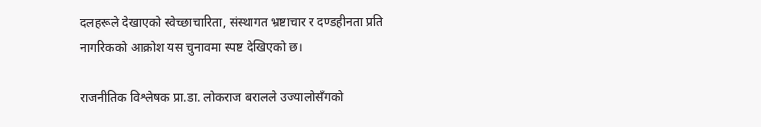दलहरूले देखाएको स्वेच्छाचारिता, संस्थागत भ्रष्टाचार र दण्डहीनता प्रति नागरिकको आक्रोश यस चुनावमा स्पष्ट देखिएको छ।

राजनीतिक विश्लेषक प्रा.डा. लोकराज बरालले उज्यालोसँगको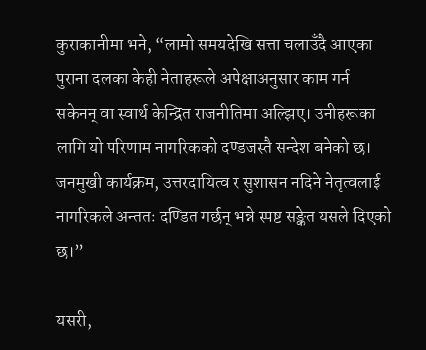कुराकानीमा भने, “लामो समयदेखि सत्ता चलाउँदै आएका पुराना दलका केही नेताहरूले अपेक्षाअनुसार काम गर्न सकेनन् वा स्वार्थ केन्द्रित राजनीतिमा अल्झिए। उनीहरूका लागि यो परिणाम नागरिकको दण्डजस्तै सन्देश बनेको छ। जनमुखी कार्यक्रम, उत्तरदायित्व र सुशासन नदिने नेतृत्वलाई नागरिकले अन्ततः दण्डित गर्छन् भन्ने स्पष्ट सङ्केत यसले दिएको छ।”

यसरी,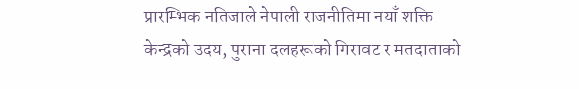प्रारम्भिक नतिजाले नेपाली राजनीतिमा नयाँ शक्ति केन्द्रको उदय, पुराना दलहरूको गिरावट र मतदाताको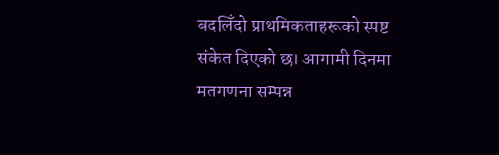बदलिँदो प्राथमिकताहरूको स्पष्ट संकेत दिएको छ। आगामी दिनमा मतगणना सम्पन्न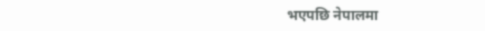भएपछि नेपालमा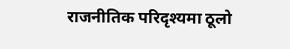राजनीतिक परिदृश्यमा ठूलो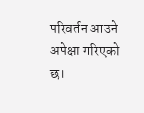परिवर्तन आउने अपेक्षा गरिएको छ।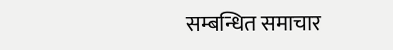सम्बन्धित समाचार